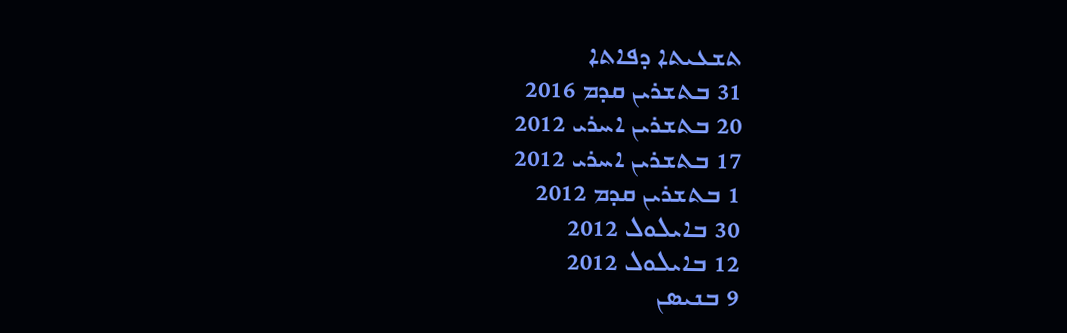ܬܫܥܝܬܐ ܕܦܐܬܐ
31 ܒܬܫܪܝܢ ܩܕܡ 2016
20 ܒܬܫܪܝܢ ܐܚܪܝ 2012
17 ܒܬܫܪܝܢ ܐܚܪܝ 2012
1 ܒܬܫܪܝܢ ܩܕܡ 2012
30 ܒܐܝܠܘܠ 2012
12 ܒܐܝܠܘܠ 2012
9 ܒܢܝܣܢ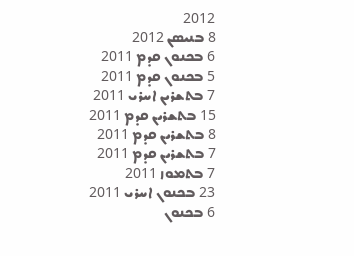2012
8 ܒܢܝܣܢ 2012
6 ܒܟܢܘܢ ܩܕܡ 2011
5 ܒܟܢܘܢ ܩܕܡ 2011
7 ܒܬܫܪܝܢ ܐܚܪܝ 2011
15 ܒܬܫܪܝܢ ܩܕܡ 2011
8 ܒܬܫܪܝܢ ܩܕܡ 2011
7 ܒܬܫܪܝܢ ܩܕܡ 2011
7 ܒܬܡܘܙ 2011
23 ܒܟܢܘܢ ܐܚܪܝ 2011
6 ܒܟܢܘܢ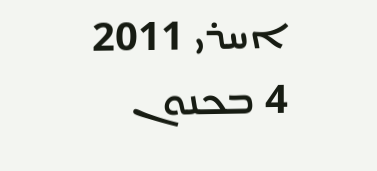ܐܚܪܝ 2011
4 ܒܟܢܘܢ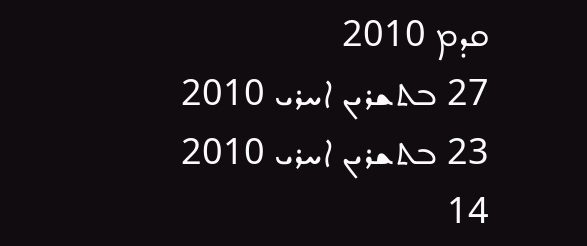ܩܕܡ 2010
27 ܒܬܫܪܝܢ ܐܚܪܝ 2010
23 ܒܬܫܪܝܢ ܐܚܪܝ 2010
14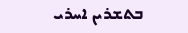ܒܬܫܪܝܢ ܐܚܪܝ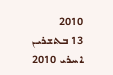2010
13 ܒܬܫܪܝܢ ܐܚܪܝ 2010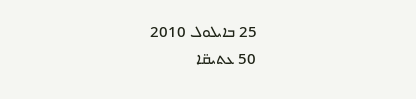25 ܒܐܝܠܘܠ 2010
50 ܥܬܝܩ̈ܐ